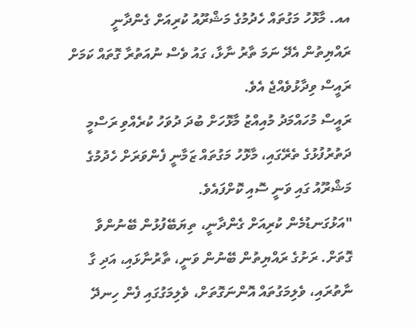އއ. މާޅޮހު މަގުތައް ހެދުމުގެ މަޝްރޫއު ކުރިއަށް ގެންދާނީ ރައްޔިތުން އެދޭ ނަމަ ތާރު ނާޅާ، ގައު ވެސް ނުއަތުރާ ގޮތައް ކަމަށް ރައީސް ވިދާޅުވެއްޖެ އެވެ.
ރައީސް މުހައްމަދު މުއިއްޒު މާޅޮހަށް ބުދަ ދުވަހު ކުރެއްވި ރަސްމީ ދަތުރުފުޅުގެ ތެރޭގައި، މާޅޮހު މަގުތައް ޒަމާނީ ފެންވަރަށް ހެދުމުގެ މަޝްރޫއު ގައި ވަނީ ސޮއި ކޮށްފައެވެ.
"އަޅުގަނޑުމެން ކުރިއަށް ގެންދާނީ، ތިޔަބޭފުޅުން ބޭނުންވާ ގޮތަށް. ރަށުގެ ރައްޔިތުން ބޭނުން ވަނީ، ތާރުނާޅައި، އަދި ގާ ނާތުރައި، ވެލިމަގުތައް އޮންނަގޮތަށް، ވެލިމަގުގައި ފެން ހިނދޭ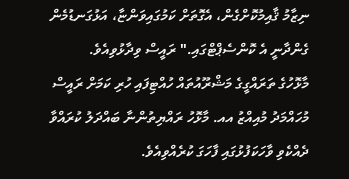ނިޒާމު ޤާއިމުކޮށްގެން، އެގޮތަށް ކަމުގައިވަންޏާ، އަޅުގަނޑުމެން ގެންދާނީ އެ ކޮންސެޕްޓްގައި." ރައީސް ވިދާޅުވިއެވެ.
މާޅޮހުގެ ތަރައްގީގެ މަޝްރޫއުތައް ހުއްޓިފައި ހުރި ކަމަށް ރައީސް މުހައްމަދު މުއިއްޒު އއ. މާޅޮހު ރައްޔިތުންނާ ބައްދަލު ކުރައްވާ ދެއްކެވި ވާހަކަފުޅުގައި ފާހަގަ ކުރެއްވިއެވެ.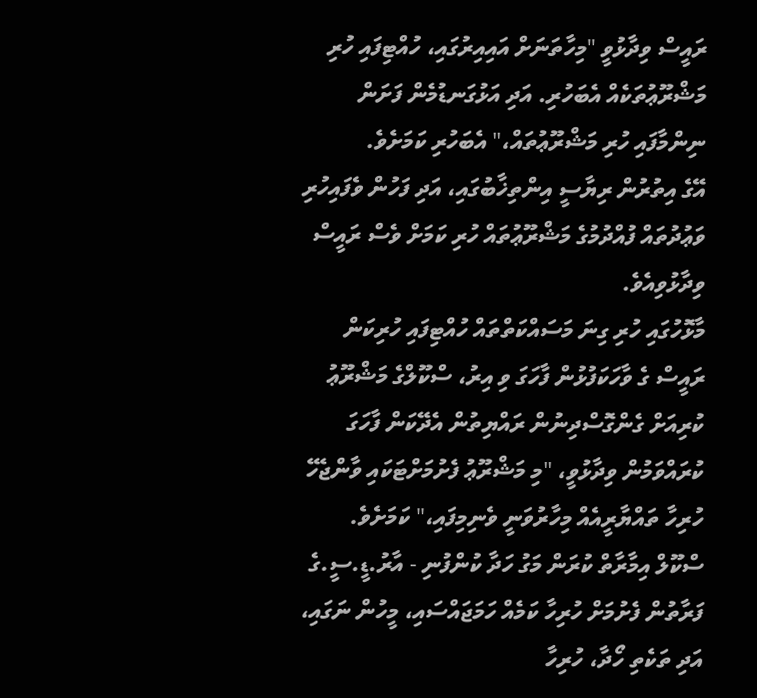ރައީސް ވިދާޅުވީ "މިހާތަނަށް އައިއިރުގައި، ހުއްޓިފައި ހުރި މަޝްރޫޢުތަކެއް އެބަހުރި. އަދި އަޅުގަނޑުމެން ފަށަން ނިންމާފައި ހުރި މަޝްރޫޢުތައް،" އެބަހުރި ކަމަށެވެ.
އޭގެ އިތުރުން ރިޔާސީ އިންތިޚާބުގައި، އަދި ފަހުން ވެފައިހުރި ވަޢުދުތައް ފުއްދުމުގެ މަޝްރޫޢުތައް ހުރި ކަމަށް ވެސް ރައީސް ވިދާޅުވިއެވެ.
މާޅޮހުގައި ހުރި ގިނަ މަސައްކަތްތައް ހުއްޓިފައި ހުރިކަން ރައީސް ގެ ވާހަކަފުޅުން ފާހަގަ ވި އިރު، ސްކޫލްގެ މަޝްރޫޢު ކުރިއަށް ގެންގޮސްދިނުން ރައްޔިތުން އެދޭކަން ފާހަގަ ކުރައްވަމުން ވިދާޅުވީ، "މި މަޝްރޫޢު ފެށުމަށްޓަކައި ވާންޖެހޭ ހުރިހާ ތައްޔާރީއެއް މިހާރުވަނީ ވެނިމިފައި،" ކަމަށެވެ.
ސްކޫލް އިމާރާތް ކުރަން މަގު ހަދާ ކުންފުނި - އާރު.ޑީ.ސީ.ގެ ފަރާތުން ފެށުމަށް ހުރިހާ ކަމެއް ހަމަޖައްސައި، މީހުން ނަގައި، އަދި ތަކެތި ހޯދާ، ހުރިހާ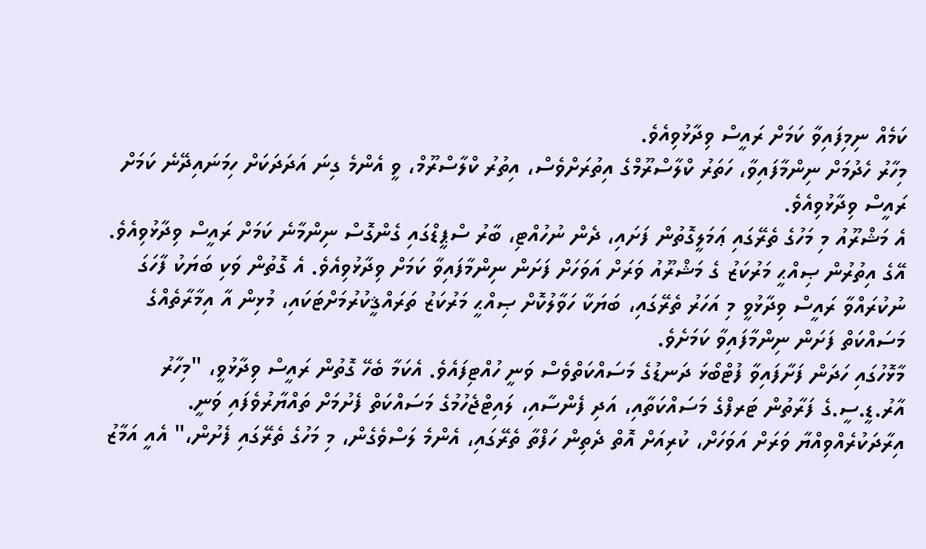ކަމެއް ނިމިފައިވާ ކަމަށް ރައީސް ވިދާޅުވިއެވެ.
މިހާރު ހެދުމަށް ނިންމާފައިވާ، ހަތަރު ކްލާސްރޫމްގެ އިތުރަށްވެސް، އިތުރު ކްލާސްރޫމް، ވީ އެންމެ ގިނަ އަދަދަކަށް ހިމަނައިދޭނެ ކަމަށް ރައީސް ވިދާޅުވިއެވެ.
އެ މަޝްރޫއު މި މަހުގެ ތެރޭގައި ޢަމަލީގޮތުން ފަށައި، ދެން ނުހުއްޓި، ބާރު ސްޕީޑްގައި ގެންގޮސް ނިންމާނެ ކަމަށް ރައީސް ވިދާޅުވިއެވެ.
އޭގެ އިތުރުން ޞިއްޙީ މަރުކަޒު ގެ މަޝްރޫއު ވަރަށް އަވަހަށް ފަށަން ނިންމާފައިވާ ކަމަށް ވިދާޅުވިއެވެ. އެ ގޮތުން ވަކި ބަޔަކު ފާހަގަ ނުކުރައްވާ ރައީސް ވިދާޅުވީ މި އަހަރު ތެރޭގައި، ބަޔަކާ ހަވާލުކޮށް ޞިއްޙީ މަރުކަޒު ތަރައްޤީކުރުމަށްޓަކައި، މުޅިން އާ އިމާރާތެއްގެ މަސައްކަތް ފަށަން ނިންމާފައިވާ ކަމަށެވެ.
މާޅޮހުގައި ހަދަން ފަށާފައިވާ ފުޓްބޯޅަ ދަނޑުގެ މަސައްކަތްވެސް ވަނީ ހުއްޓިފައެވެ. އެކަމާ ބެހޭ ގޮތުން ރައީސް ވިދާޅުވީ، "މިހާރު އާރު.ޑީ.ސީ.ގެ ފަރާތުން ޓަރފްގެ މަސައްކަތާއި، އަދި ފެންސާއި، ލައިޓްޖެހުމުގެ މަސައްކަތް ފެށުމަށް ތައްޔާރުވެފައި ވަނީ. އިރާދަކުރެއްވިއްޔާ ވަރަށް އަވަހަށް، ކުރިއަށް އޮތް ދެތިން ހަފްތާ ތެރޭގައި، އެންމެ ލަސްވެގެން، މި މަހުގެ ތެރޭގައި ފެށުން،" އެއީ އަމާޒު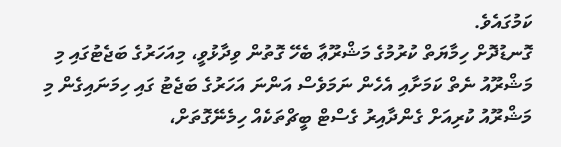ކަމުގައެވެ.
ގޮނޑުދޮށް ހިމާޔަތް ކުރުމުގެ މަޝްރޫޢާ ބެހޭ ގޮތުން ވިދާޅުވީ، މިއަހަރުގެ ބަޖެޓުގައި މި މަޝްރޫއު ނެތް ކަމަށާއި އެހެން ނަމަވެސް އަންނަ އަހަރުގެ ބަޖެޓު ގައި ހިމަނައިގެން މި މަޝްރޫއު ކުރިއަށް ގެންދާއިރު ގެސްޓް ބީޗްތަކެއް ހިމެނޭގޮތަށް،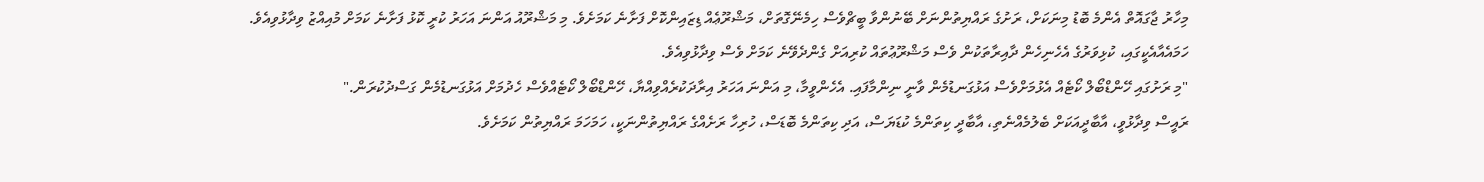މިހާރު ޖާގައޮތް އެންމެ ބޮޑު މިނަކަށް، ރަށުގެ ރައްޔިތުންނަށް ބޭނުންވާ ބީޗްވެސް ހިމެނޭގޮތަށް، މަޝްރޫޢެއް ޑިޒައިންކޮށް ފަށާނެ ކަމަށެވެ. މި މަޝްރޫއު އަންނަ އަހަރު ކުރީ ކޮޅު ފަށާނެ ކަމަށް މުއިއްޒު ވިދާޅުވިއެވެ.
ހަމައެއާއެކީގައި، ކުޅިވަރުގެ އެހެނިހެން ދާއިރާތަކުން ވެސް މަޝްރޫޢުތައް ކުރިއަށް ގެންދެވޭނެ ކަމަށް ވެސް ވިދާޅުވިއެވެ.
"މި ރަށުގައި ހޭންޑްބޯލް ކޯޓެއް އެޅުމަށްވެސް އަޅުގަނޑުމެން ވާނީ ނިންމާފައި. އެހެންވީމާ، މި އަންނަ އަހަރު އިރާދަކުރެއްވިއްޔާ، ހޭންޑްބޯލް ކޯޓެއްވެސް ހެދުމަށް އަޅުގަނޑުމެން ގަސްދުކުރަން."
ރައީސް ވިދާޅުވީ، އާބާދީއަކަށް ބެލުމެއްނެތި، އާބާދީ ކިތަންމެ ކުޑަޔަސް، އަދި ކިތަންމެ ބޮޑަސް، ހުރިހާ ރަށެއްގެ ރައްޔިތުންނަކީ، ހަމަހަމަ ރައްޔިތުން ކަމަށެވެ.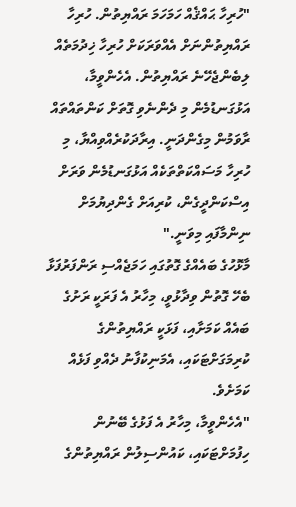"ހުރިހާ ޙައްޤެއް ހަމަހަމަ ރައްޔިތުން. ހުރިހާ ރައްޔިތުންނަށް އެއްވަރަކަށް ހުރިހާ ޚިދުމަތެއް ލިބެންޖެހޭނެ ރައްޔިތުން. އެހެންވީމާ، އަޅުގަނޑުމެން މި ދެންނެވި ގޮތަށް ކަންތައްތައް ރާވަމުން މިގެންދަނީ. އިރާދަކުރެއްވިއްޔާ، މި ހުރިހާ މަސައްކަތްތަކެއް އަޅުގަނޑުމެން ވަރަށް އިސްކަންދީގެން، ކުރިއަށް ގެންދިޔުމަށް ނިންމާފައި މިވަނީ."
މާޅޮހުގެ ބައެއްގެ ގޮތުގައި ހަމަޖެއްސި ރަންފަރުފަޅާ ބެހޭ ގޮތުން ވިދާޅުވީ، މިހާރު އެ ފަރަކީ ރަށުގެ ބައެއް ކަމަށާއި، ފަޅަކީ ރައްޔިތުންގެ ކުރިމަގަށްޓަކައި، އެމަނިކުފާނު ދެއްވި ފަޅެއް ކަމަށެވެ.
"އެހެންވީމާ، މިހާރު އެ ފަޅުގެ ބޭނުން ހިފުމަށްޓަކައި، ކައުންސިލުން ރައްޔިތުންގެ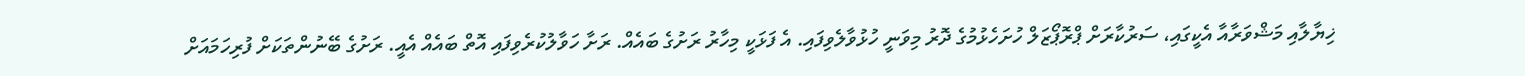ޚިޔާލާއި މަޝްވަރާއާ އެކީގައި، ސަރުކާރަށް ޕްރޮޕޯޒަލް ހުށަހެޅުމުގެ ދޮރު މިވަނީ ހުޅުވާލެވިފައި. އެ ފަޅަކީ މިހާރު ރަށުގެ ބައެއް. ރަށާ ހަވާލުކުރެވިފައި އޮތް ބައެއް އެއީ. ރަށުގެ ބޭނުންތަކަށް ފުރިހަމައަށް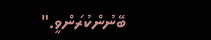ބޭނުންކުރަންވީ."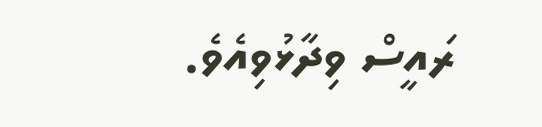ރައީސް ވިދާޅުވިއެވެ.